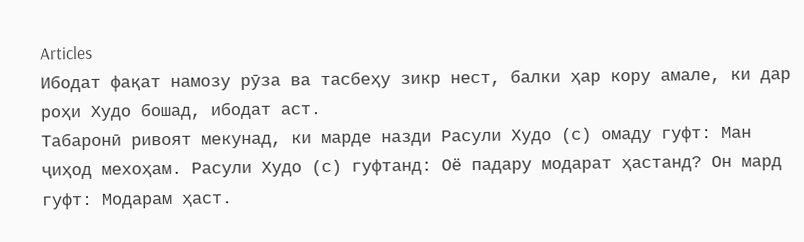Articles
Ибодат фақат намозу рӯза ва тасбеҳу зикр нест, балки ҳар кору амале, ки дар роҳи Худо бошад, ибодат аст.
Табаронӣ ривоят мекунад, ки марде назди Расули Худо (с) омаду гуфт: Ман ҷиҳод мехоҳам. Расули Худо (с) гуфтанд: Оё падару модарат ҳастанд? Он мард гуфт: Модарам ҳаст.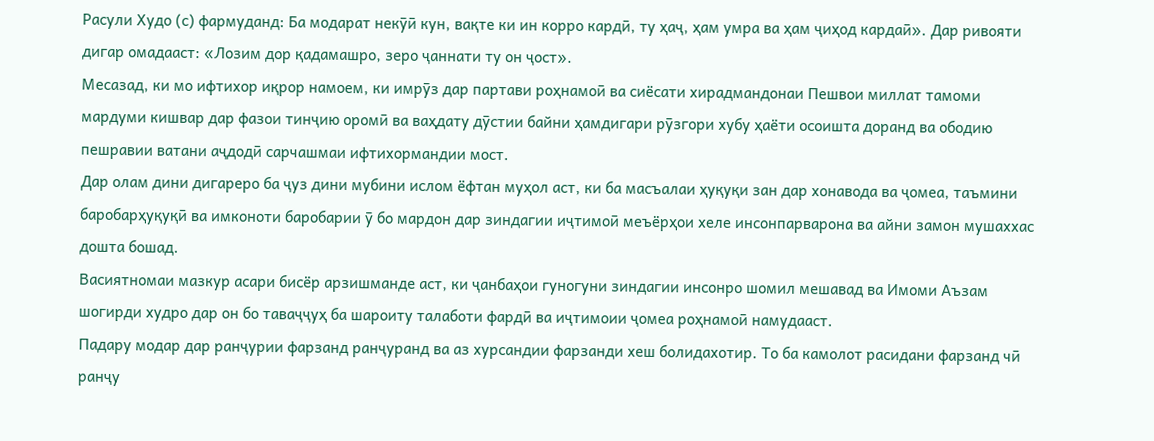Расули Худо (с) фармуданд: Ба модарат некӯӣ кун, вақте ки ин корро кардӣ, ту ҳаҷ, ҳам умра ва ҳам ҷиҳод кардаӣ». Дар ривояти дигар омадааст: «Лозим дор қадамашро, зеро ҷаннати ту он ҷост».
Месазад, ки мо ифтихор иқрор намоем, ки имрӯз дар партави роҳнамоӣ ва сиёсати хирадмандонаи Пешвои миллат тамоми мардуми кишвар дар фазои тинҷию оромӣ ва ваҳдату дӯстии байни ҳамдигари рӯзгори хубу ҳаёти осоишта доранд ва ободию пешравии ватани аҷдодӣ сарчашмаи ифтихормандии мост.
Дар олам дини дигареро ба ҷуз дини мубини ислом ёфтан муҳол аст, ки ба масъалаи ҳуқуқи зан дар хонавода ва ҷомеа, таъмини баробарҳуқуқӣ ва имконоти баробарии ӯ бо мардон дар зиндагии иҷтимоӣ меъёрҳои хеле инсонпарварона ва айни замон мушаххас дошта бошад.
Васиятномаи мазкур асари бисёр арзишманде аст, ки ҷанбаҳои гуногуни зиндагии инсонро шомил мешавад ва Имоми Аъзам шогирди худро дар он бо таваҷҷуҳ ба шароиту талаботи фардӣ ва иҷтимоии ҷомеа роҳнамоӣ намудааст.
Падару модар дар ранҷурии фарзанд ранҷуранд ва аз хурсандии фарзанди хеш болидахотир. То ба камолот расидани фарзанд чӣ ранҷу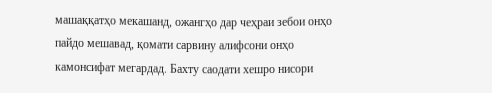машаққатҳо мекашанд, ожангҳо дар чеҳраи зебои онҳо пайдо мешавад, қомати сарвину алифсони онҳо камонсифат мегардад. Бахту саодати хешро нисори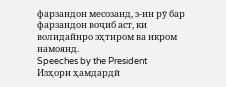фарзандон месозанд, з-ин рӯ бар фарзандон воҷиб аст, ки волидайнро эҳтиром ва икром намоянд.
Speeches by the President
Изҳори ҳамдардӣ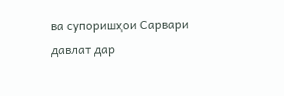ва супоришҳои Сарвари давлат дар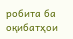робита ба оқибатҳои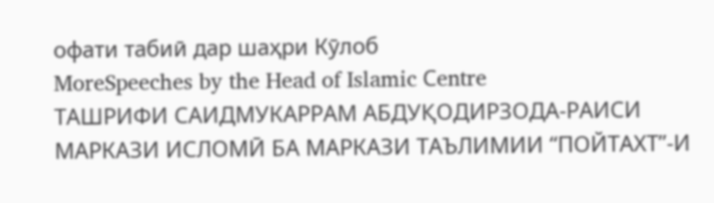офати табиӣ дар шаҳри Кӯлоб
MoreSpeeches by the Head of Islamic Сentre
ТАШРИФИ САИДМУКАРРАМ АБДУҚОДИРЗОДА-РАИСИ МАРКАЗИ ИСЛОМӢ БА МАРКАЗИ ТАЪЛИМИИ “ПОЙТАХТ”-И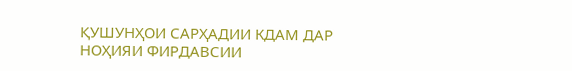ҚУШУНҲОИ САРҲАДИИ КДАМ ДАР НОҲИЯИ ФИРДАВСИИ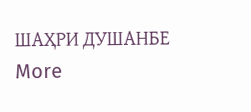ШАҲРИ ДУШАНБЕ
More